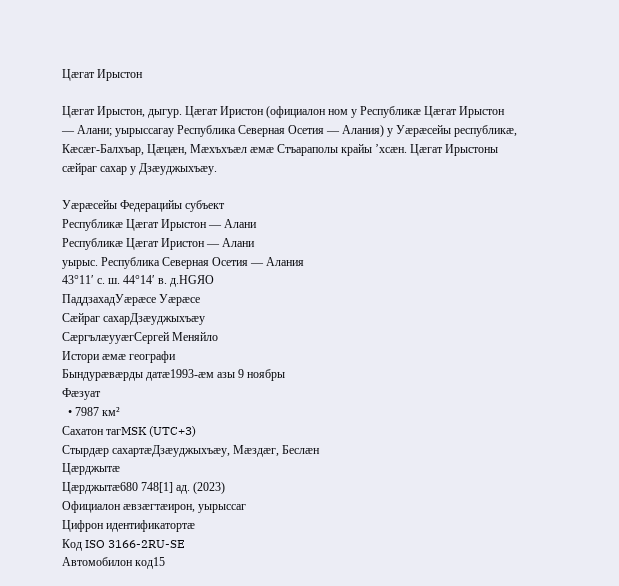Цæгат Ирыстон

Цæгат Ирыстон, дыгур. Цæгат Иристон (официалон ном у Республикæ Цæгат Ирыстон — Алани; уырыссагау Республика Северная Осетия — Алания) у Уæрæсейы республикæ, Кæсæг-Балхъар, Цæцæн, Мæхъхъæл æмæ Стъараполы крайы ’хсæн. Цæгат Ирыстоны сæйраг сахар у Дзæуджыхъæу.

Уæрæсейы Федерацийы субъект
Республикæ Цæгат Ирыстон — Алани
Республикæ Цæгат Иристон — Алани
уырыс. Республика Северная Осетия — Алания
43°11′ с. ш. 44°14′ в. д.HGЯO
ПаддзахадУæрæсе Уæрæсе
Сæйраг сахарДзæуджыхъæу
СæргълæууæгСергей Меняйло
Истори æмæ географи
Бындурæвæрды датæ1993-æм азы 9 ноябры
Фæзуат
  • 7987 км²
Сахатон тагMSK (UTC+3)
Стырдæр сахартæДзæуджыхъæу, Мæздæг, Беслæн
Цæрджытæ
Цæрджытæ680 748[1] ад. (2023)
Официалон æвзæгтæирон, уырыссаг
Цифрон идентификатортæ
Код ISO 3166-2RU-SE
Автомобилон код15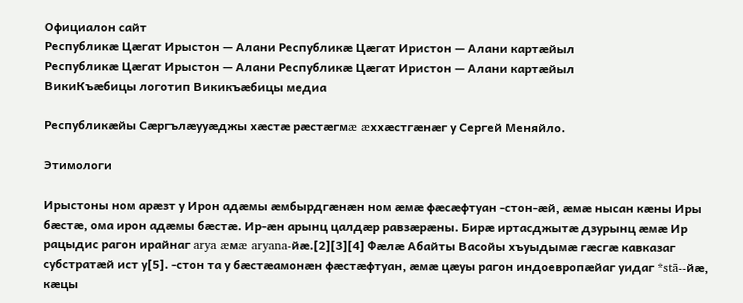Официалон сайт
Республикæ Цæгат Ирыстон — Алани Республикæ Цæгат Иристон — Алани картæйыл
Республикæ Цæгат Ирыстон — Алани Республикæ Цæгат Иристон — Алани картæйыл
ВикиКъæбицы логотип Викикъæбицы медиа

Республикæйы Сæргълæууæджы хæстæ рæстæгмæ æххæстгæнæг у Сергей Меняйло.

Этимологи

Ирыстоны ном арæзт у Ирон адæмы æмбырдгæнæн ном æмæ фæсæфтуан -стон-æй, æмæ нысан кæны Иры бæстæ, ома ирон адæмы бæстæ. Ир-æн арынц цалдæр равзæрæны. Бирæ иртасджытæ дзурынц æмæ Ир рацыдис рагон ирайнаг arya æмæ aryana-йæ.[2][3][4] Фæлæ Абайты Васойы хъуыдымæ гæсгæ кавказаг субстратæй ист у[5]. -стон та у бæстæамонæн фæстæфтуан, æмæ цæуы рагон индоевропæйаг уидаг *stā--йæ, кæцы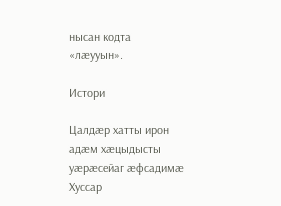нысан кодта «лæууын».

Истори

Цалдæр хатты ирон адæм хæцыдысты уæрæсейаг æфсадимæ Хуссар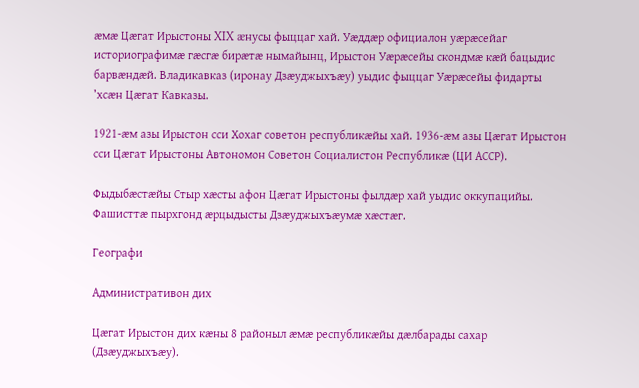æмæ Цæгат Ирыстоны XIX æнусы фыццаг хай. Уæддæр официалон уæрæсейаг историографимæ гæсгæ бирæтæ нымайынц, Ирыстон Уæрæсейы скондмæ кæй бацыдис барвæндæй. Владикавказ (иронау Дзæуджыхъæу) уыдис фыццаг Уæрæсейы фидарты ’хсæн Цæгат Кавказы.

1921-æм азы Ирыстон сси Хохаг советон республикæйы хай. 1936-æм азы Цæгат Ирыстон сси Цæгат Ирыстоны Автономон Советон Социалистон Республикæ (ЦИ АССР).

Фыдыбæстæйы Стыр хæсты афон Цæгат Ирыстоны фылдæр хай уыдис оккупацийы. Фашисттæ пырхгонд æрцыдысты Дзæуджыхъæумæ хæстæг.

Географи

Административон дих

Цæгат Ирыстон дих кæны 8 районыл æмæ республикæйы дæлбарады сахар (Дзæуджыхъæу).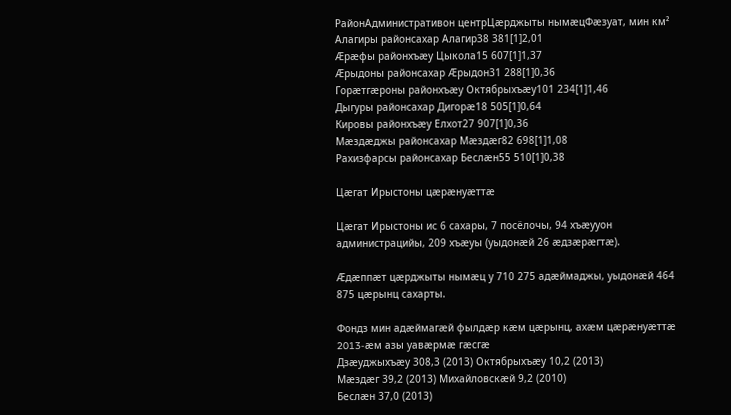РайонАдминистративон центрЦæрджыты нымæцФæзуат, мин км²
Алагиры районсахар Алагир38 381[1]2,01
Æрæфы районхъæу Цыкола15 607[1]1,37
Æрыдоны районсахар Æрыдон31 288[1]0,36
Горæтгæроны районхъæу Октябрыхъæу101 234[1]1,46
Дыгуры районсахар Дигорæ18 505[1]0,64
Кировы районхъæу Елхот27 907[1]0,36
Мæздæджы районсахар Мæздæг82 698[1]1,08
Рахизфарсы районсахар Беслæн55 510[1]0,38

Цæгат Ирыстоны цæрæнуæттæ

Цæгат Ирыстоны ис 6 сахары, 7 посёлочы, 94 хъæууон администрацийы, 209 хъæуы (уыдонæй 26 æдзæрæгтæ).

Æдæппæт цæрджыты нымæц у 710 275 адæймаджы, уыдонæй 464 875 цæрынц сахарты.

Фондз мин адæймагæй фылдæр кæм цæрынц, ахæм цæрæнуæттæ
2013-æм азы уавæрмæ гæсгæ
Дзæуджыхъæу 308,3 (2013) Октябрыхъæу 10,2 (2013)
Мæздæг 39,2 (2013) Михайловскæй 9,2 (2010)
Беслæн 37,0 (2013)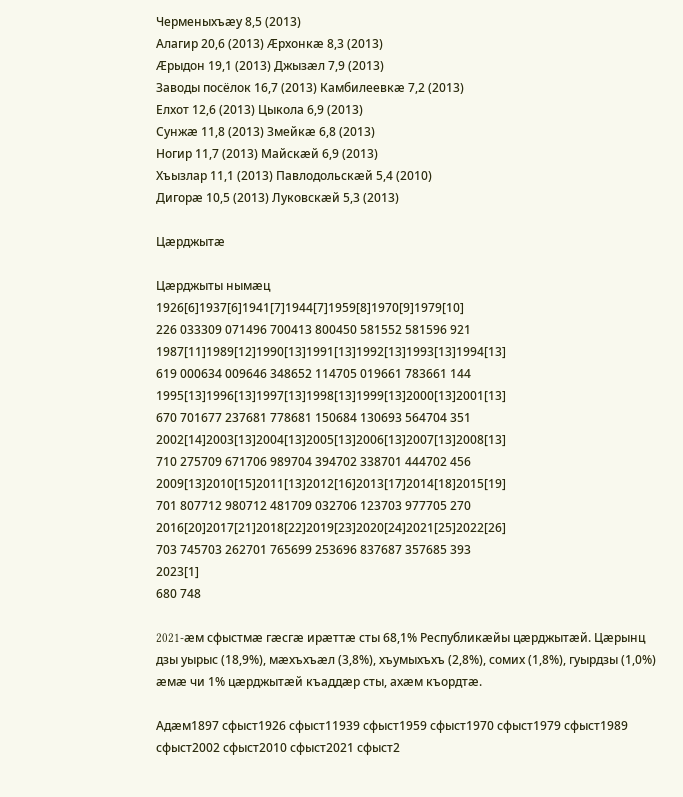Черменыхъæу 8,5 (2013)
Алагир 20,6 (2013) Æрхонкæ 8,3 (2013)
Æрыдон 19,1 (2013) Джызæл 7,9 (2013)
Заводы посёлок 16,7 (2013) Камбилеевкæ 7,2 (2013)
Елхот 12,6 (2013) Цыкола 6,9 (2013)
Сунжæ 11,8 (2013) Змейкæ 6,8 (2013)
Ногир 11,7 (2013) Майскæй 6,9 (2013)
Хъызлар 11,1 (2013) Павлодольскæй 5,4 (2010)
Дигорæ 10,5 (2013) Луковскæй 5,3 (2013)

Цæрджытæ

Цæрджыты нымæц
1926[6]1937[6]1941[7]1944[7]1959[8]1970[9]1979[10]
226 033309 071496 700413 800450 581552 581596 921
1987[11]1989[12]1990[13]1991[13]1992[13]1993[13]1994[13]
619 000634 009646 348652 114705 019661 783661 144
1995[13]1996[13]1997[13]1998[13]1999[13]2000[13]2001[13]
670 701677 237681 778681 150684 130693 564704 351
2002[14]2003[13]2004[13]2005[13]2006[13]2007[13]2008[13]
710 275709 671706 989704 394702 338701 444702 456
2009[13]2010[15]2011[13]2012[16]2013[17]2014[18]2015[19]
701 807712 980712 481709 032706 123703 977705 270
2016[20]2017[21]2018[22]2019[23]2020[24]2021[25]2022[26]
703 745703 262701 765699 253696 837687 357685 393
2023[1]
680 748

2021-æм сфыстмæ гæсгæ ирæттæ сты 68,1% Республикæйы цæрджытæй. Цæрынц дзы уырыс (18,9%), мæхъхъæл (3,8%), хъумыхъхъ (2,8%), сомих (1,8%), гуырдзы (1,0%) æмæ чи 1% цæрджытæй къаддæр сты, ахæм къордтæ.

Адæм1897 сфыст1926 сфыст11939 сфыст1959 сфыст1970 сфыст1979 сфыст1989 сфыст2002 сфыст2010 сфыст2021 сфыст2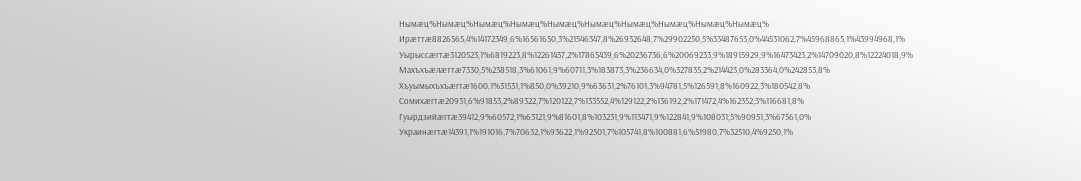Нымæц%Нымæц%Нымæц%Нымæц%Нымæц%Нымæц%Нымæц%Нымæц%Нымæц%Нымæц%
Ирæттæ8826565,4%14172349,6%16561650,3%21546347,8%26932648,7%29902250,5%33487653,0%44531062,7%45968865,1%43994968,1%
Уырыссæгтæ3120523,1%6819223,8%12261437,2%17865439,6%20236736,6%20069233,9%18915929,9%16473423,2%14709020,8%12224018,9%
Махъхъæлæттæ7330,5%238518,3%61061,9%60711,3%183873,3%236634,0%327835,2%214423,0%283364,0%242853,8%
Хъуымыхъхъæгтæ1600,1%31531,1%850,0%39210,9%63631,2%76101,3%94781,5%126591,8%160922,3%180542,8%
Сомихæгтæ20931,6%91853,2%89322,7%120122,7%133552,4%129122,2%136192,2%171472,4%162352,3%116681,8%
Гуырдзийæгтæ39412,9%60572,1%63121,9%81601,8%103231,9%113471,9%122841,9%108031,5%90951,3%67561,0%
Украинæгтæ14391,1%191016,7%70632,1%93622,1%92501,7%105741,8%100881,6%51980,7%32510,4%9250,1%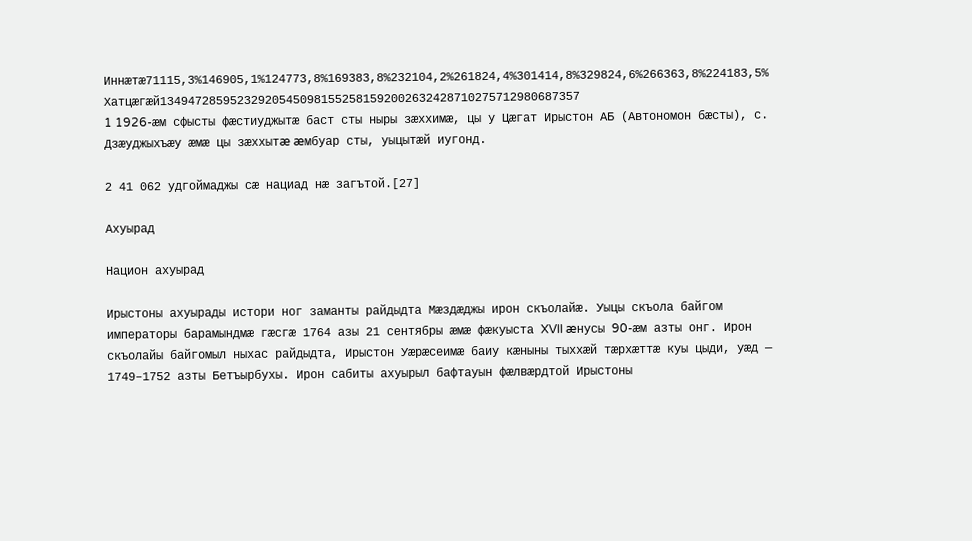Иннæтæ71115,3%146905,1%124773,8%169383,8%232104,2%261824,4%301414,8%329824,6%266363,8%224183,5%
Хатцæгæй134947285952329205450981552581592002632428710275712980687357
1 1926-æм сфысты фæстиуджытæ баст сты ныры зæххимæ, цы у Цæгат Ирыстон АБ (Автономон бæсты), с. Дзæуджыхъæу æмæ цы зæххытæ æмбуар сты, уыцытæй иугонд.

2 41 062 удгоймаджы сæ нациад нæ загътой.[27]

Ахуырад

Национ ахуырад

Ирыстоны ахуырады истори ног заманты райдыдта Мæздæджы ирон скъолайæ. Уыцы скъола байгом императоры барамындмæ гæсгæ 1764 азы 21 сентябры æмæ фæкуыста XVII æнусы 90-æм азты онг. Ирон скъолайы байгомыл ныхас райдыдта, Ирыстон Уæрæсеимæ баиу кæныны тыххæй тæрхæттæ куы цыди, уæд — 1749–1752 азты Бетъырбухы. Ирон сабиты ахуырыл бафтауын фæлвæрдтой Ирыстоны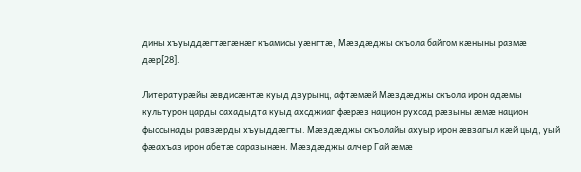дины хъуыддæгтæгæнæг къамисы уæнгтæ, Мæздæджы скъола байгом кæныны размæ дæр[28].

Литературæйы æвдисæнтæ куыд дзурынц, афтæмæй Мæздæджы скъола ирон адæмы культурон царды сахадыдта куыд ахсджиаг фæрæз национ рухсад рæзыны æмæ национ фыссынады равзæрды хъуыддæгты. Мæздæджы скъолайы ахуыр ирон æвзагыл кæй цыд, уый фæахъаз ирон абетæ саразынæн. Мæздæджы алчер Гай æмæ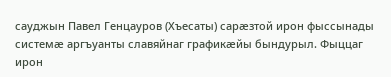сауджын Павел Генцауров (Хъесаты) сарæзтой ирон фыссынады системæ аргъуанты славяйнаг графикæйы бындурыл. Фыццаг ирон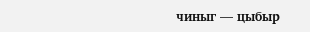чиныг — цыбыр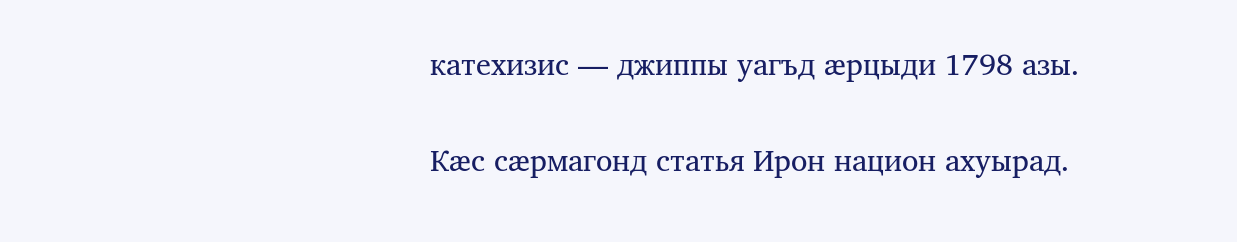катехизис — джиппы уагъд æрцыди 1798 азы.

Кæс сæрмагонд статья Ирон национ ахуырад.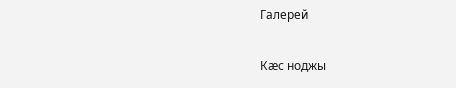Галерей

Кæс ноджы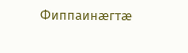Фиппаинæгтæ